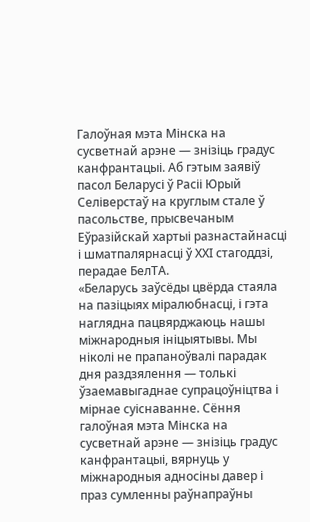Галоўная мэта Мінска на сусветнай арэне — знізіць градус канфрантацыі. Аб гэтым заявіў пасол Беларусі ў Расіі Юрый Селіверстаў на круглым стале ў пасольстве, прысвечаным Еўразійскай хартыі разнастайнасці і шматпалярнасці ў ХХI стагоддзі, перадае БелТА.
«Беларусь заўсёды цвёрда стаяла на пазіцыях міралюбнасці, і гэта наглядна пацвярджаюць нашы міжнародныя ініцыятывы. Мы ніколі не прапаноўвалі парадак дня раздзялення — толькі ўзаемавыгаднае супрацоўніцтва і мірнае суіснаванне. Сёння галоўная мэта Мінска на сусветнай арэне — знізіць градус канфрантацыі, вярнуць у міжнародныя адносіны давер і праз сумленны раўнапраўны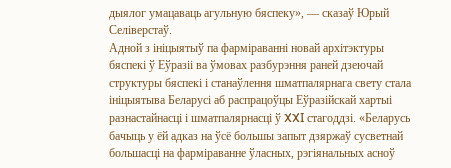дыялог умацаваць агульную бяспеку», — сказаў Юрый Селіверстаў.
Адной з ініцыятыў па фарміраванні новай архітэктуры бяспекі ў Еўразіі ва ўмовах разбурэння раней дзеючай структуры бяспекі і станаўлення шматпалярнага свету стала ініцыятыва Беларусі аб распрацоўцы Еўразійскай хартыі разнастайнасці і шматпалярнасці ў XXI стагоддзі. «Беларусь бачыць у ёй адказ на ўсё большы запыт дзяржаў сусветнай большасці на фарміраванне ўласных, рэгіянальных асноў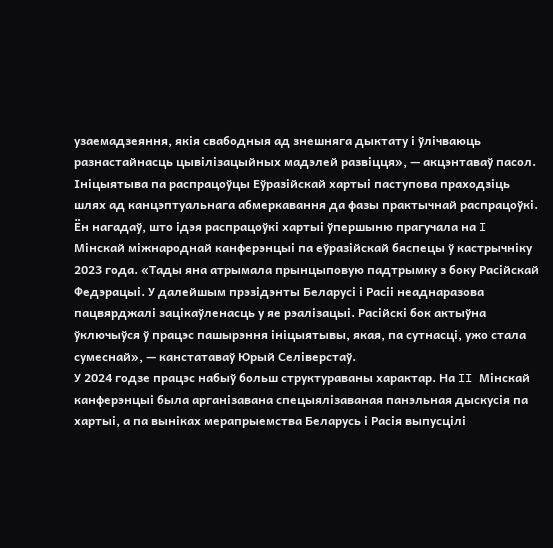узаемадзеяння, якія свабодныя ад знешняга дыктату і ўлічваюць разнастайнасць цывілізацыйных мадэлей развіцця», — акцэнтаваў пасол.
Ініцыятыва па распрацоўцы Еўразійскай хартыі паступова праходзіць шлях ад канцэптуальнага абмеркавання да фазы практычнай распрацоўкі. Ён нагадаў, што ідэя распрацоўкі хартыі ўпершыню прагучала на I Мінскай міжнароднай канферэнцыі па еўразійскай бяспецы ў кастрычніку 2023 года. «Тады яна атрымала прынцыповую падтрымку з боку Расійскай Федэрацыі. У далейшым прэзідэнты Беларусі і Расіі неаднаразова пацвярджалі зацікаўленасць у яе рэалізацыі. Расійскі бок актыўна ўключыўся ў працэс пашырэння ініцыятывы, якая, па сутнасці, ужо стала сумеснай», — канстатаваў Юрый Селіверстаў.
У 2024 годзе працэс набыў больш структураваны характар. На II Мінскай канферэнцыі была арганізавана спецыялізаваная панэльная дыскусія па хартыі, а па выніках мерапрыемства Беларусь і Расія выпусцілі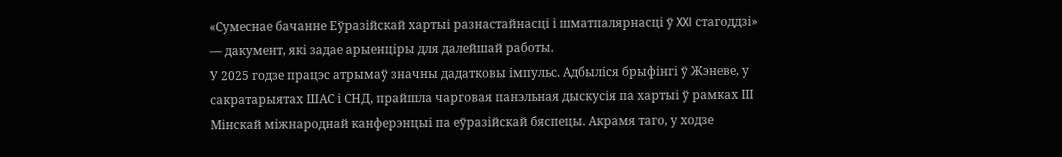«Сумеснае бачанне Еўразійскай хартыі разнастайнасці і шматпалярнасці ў XXI стагоддзі» — дакумент, які задае арыенціры для далейшай работы.
У 2025 годзе працэс атрымаў значны дадатковы імпульс. Адбыліся брыфінгі ў Жэневе, у сакратарыятах ШАС і СНД, прайшла чарговая панэльная дыскусія па хартыі ў рамках ІІІ Мінскай міжнароднай канферэнцыі па еўразійскай бяспецы. Акрамя таго, у ходзе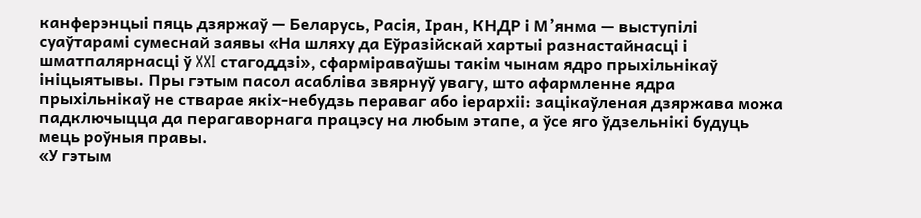канферэнцыі пяць дзяржаў — Беларусь, Расія, Іран, КНДР і М’янма — выступілі суаўтарамі сумеснай заявы «На шляху да Еўразійскай хартыі разнастайнасці і шматпалярнасці ў XXI стагоддзі», сфарміраваўшы такім чынам ядро прыхільнікаў ініцыятывы. Пры гэтым пасол асабліва звярнуў увагу, што афармленне ядра прыхільнікаў не стварае якіх-небудзь пераваг або іерархіі: зацікаўленая дзяржава можа падключыцца да перагаворнага працэсу на любым этапе, а ўсе яго ўдзельнікі будуць мець роўныя правы.
«У гэтым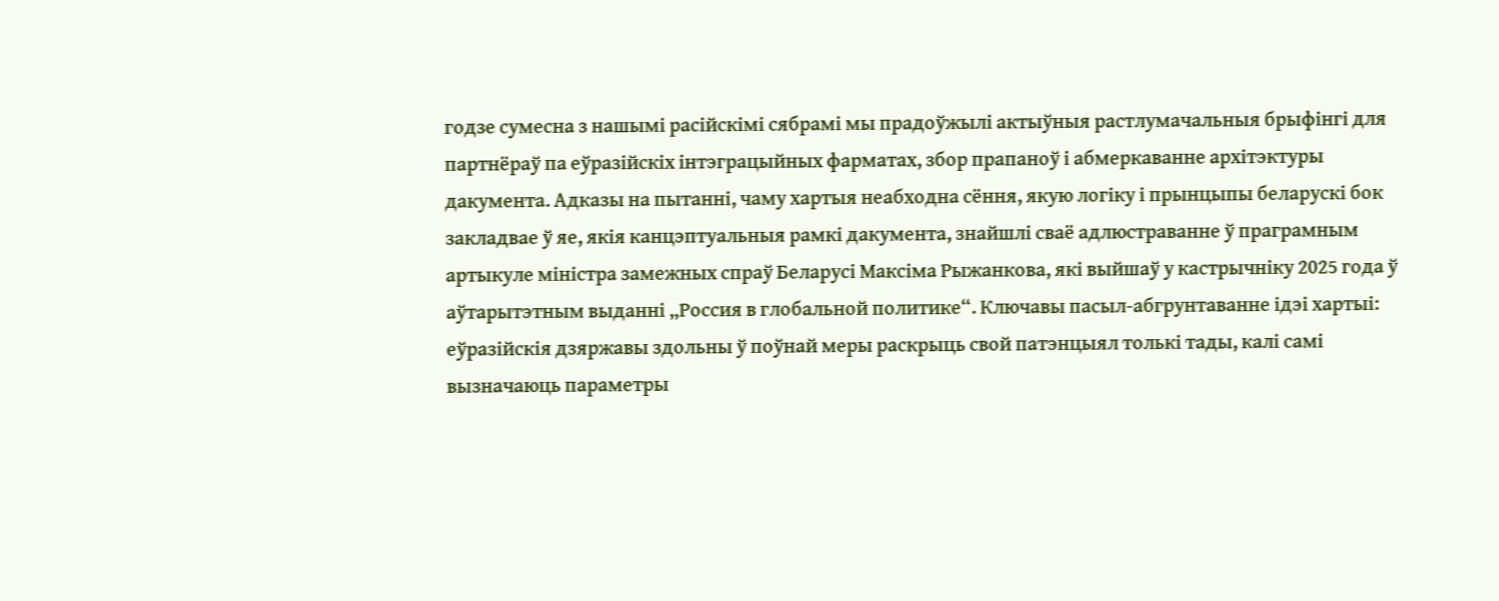годзе сумесна з нашымі расійскімі сябрамі мы прадоўжылі актыўныя растлумачальныя брыфінгі для партнёраў па еўразійскіх інтэграцыйных фарматах, збор прапаноў і абмеркаванне архітэктуры дакумента. Адказы на пытанні, чаму хартыя неабходна сёння, якую логіку і прынцыпы беларускі бок закладвае ў яе, якія канцэптуальныя рамкі дакумента, знайшлі сваё адлюстраванне ў праграмным артыкуле міністра замежных спраў Беларусі Максіма Рыжанкова, які выйшаў у кастрычніку 2025 года ў аўтарытэтным выданні „Россия в глобальной политике“. Ключавы пасыл-абгрунтаванне ідэі хартыі: еўразійскія дзяржавы здольны ў поўнай меры раскрыць свой патэнцыял толькі тады, калі самі вызначаюць параметры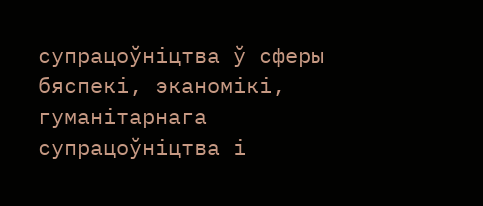супрацоўніцтва ў сферы бяспекі, эканомікі, гуманітарнага супрацоўніцтва і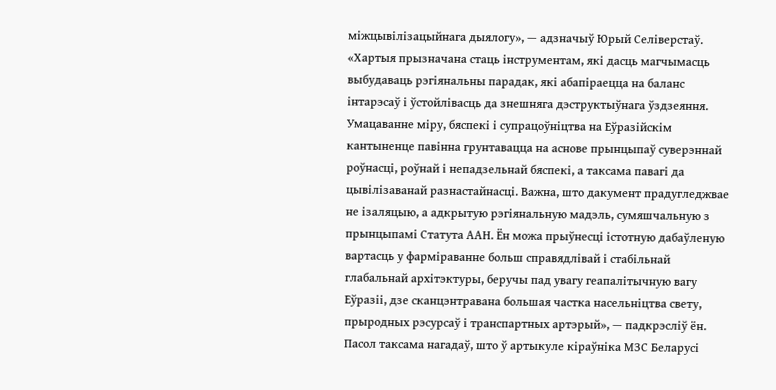міжцывілізацыйнага дыялогу», — адзначыў Юрый Селіверстаў.
«Хартыя прызначана стаць інструментам, які дасць магчымасць выбудаваць рэгіянальны парадак, які абапіраецца на баланс інтарэсаў і ўстойлівасць да знешняга дэструктыўнага ўздзеяння. Умацаванне міру, бяспекі і супрацоўніцтва на Еўразійскім кантыненце павінна грунтавацца на аснове прынцыпаў суверэннай роўнасці, роўнай і непадзельнай бяспекі, а таксама павагі да цывілізаванай разнастайнасці. Важна, што дакумент прадугледжвае не ізаляцыю, а адкрытую рэгіянальную мадэль, сумяшчальную з прынцыпамі Статута ААН. Ён можа прыўнесці істотную дабаўленую вартасць у фарміраванне больш справядлівай і стабільнай глабальнай архітэктуры, беручы пад увагу геапалітычную вагу Еўразіі, дзе сканцэнтравана большая частка насельніцтва свету, прыродных рэсурсаў і транспартных артэрый», — падкрэсліў ён.
Пасол таксама нагадаў, што ў артыкуле кіраўніка МЗС Беларусі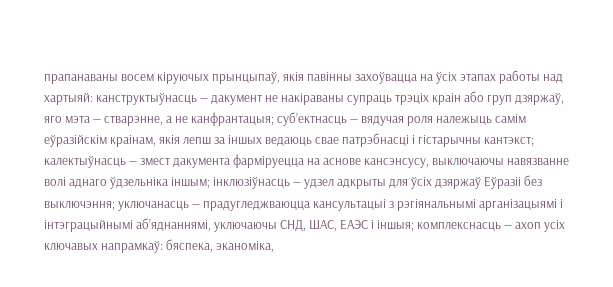прапанаваны восем кіруючых прынцыпаў, якія павінны захоўвацца на ўсіх этапах работы над хартыяй: канструктыўнасць — дакумент не накіраваны супраць трэціх краін або груп дзяржаў, яго мэта — стварэнне, а не канфрантацыя; суб’ектнасць — вядучая роля належыць самім еўразійскім краінам, якія лепш за іншых ведаюць свае патрэбнасці і гістарычны кантэкст; калектыўнасць — змест дакумента фарміруецца на аснове кансэнсусу, выключаючы навязванне волі аднаго ўдзельніка іншым; інклюзіўнасць — удзел адкрыты для ўсіх дзяржаў Еўразіі без выключэння; уключанасць — прадугледжваюцца кансультацыі з рэгіянальнымі арганізацыямі і інтэграцыйнымі аб’яднаннямі, уключаючы СНД, ШАС, ЕАЭС і іншыя; комплекснасць — ахоп усіх ключавых напрамкаў: бяспека, эканоміка,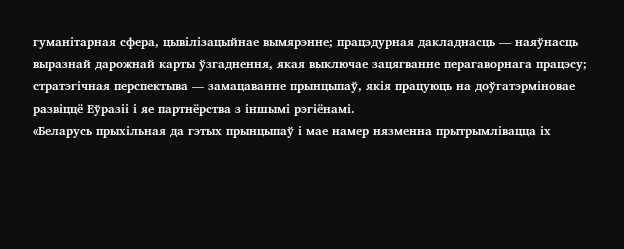гуманітарная сфера, цывілізацыйнае вымярэнне; працэдурная дакладнасць — наяўнасць выразнай дарожнай карты ўзгаднення, якая выключае зацягванне перагаворнага працэсу; стратэгічная перспектыва — замацаванне прынцыпаў, якія працуюць на доўгатэрміновае развіццё Еўразіі і яе партнёрства з іншымі рэгіёнамі.
«Беларусь прыхільная да гэтых прынцыпаў і мае намер нязменна прытрымлівацца іх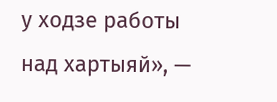у ходзе работы над хартыяй», —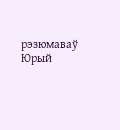рэзюмаваў Юрый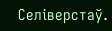Селіверстаў.